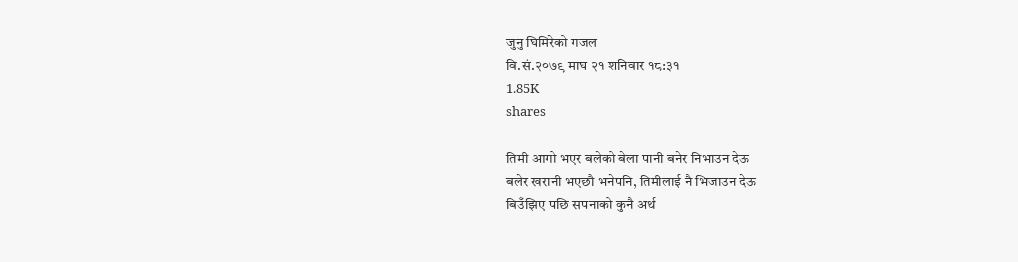जुनु घिमिरेको गजल
वि.सं.२०७९ माघ २१ शनिवार १८:३१
1.85K
shares

तिमी आगो भएर बलेको बेला पानी बनेर निभाउन देऊ
बलेर खरानी भएछौ भनेपनि, तिमीलाई नै भिजाउन देऊ
बिउँझिए पछि सपनाको कुनै अर्थ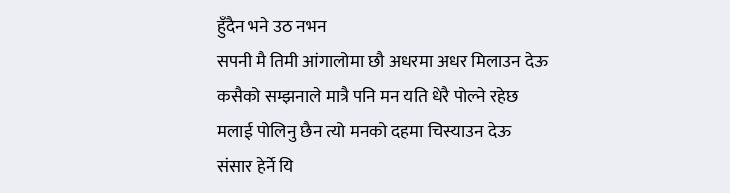हुँदैन भने उठ नभन
सपनी मै तिमी आंगालोमा छौ अधरमा अधर मिलाउन देऊ
कसैको सम्झनाले मात्रै पनि मन यति धेरै पोल्ने रहेछ
मलाई पोलिनु छैन त्यो मनको दहमा चिस्याउन देऊ
संसार हेर्ने यि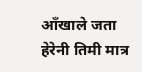आँखाले जता हेरेनी तिमी मात्र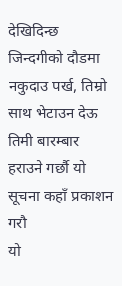देखिदिन्छ
जिन्दगीको दौडमा नकुदाउ पर्ख, तिम्रो साथ भेटाउन देऊ
तिमी बारम्बार हराउने गर्छौ यो सूचना कहाँ प्रकाशन गरौ
यो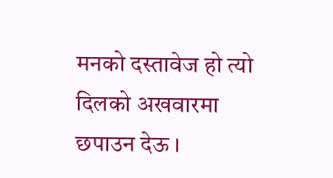मनको दस्तावेज हो त्यो दिलको अखवारमा छपाउन देऊ ।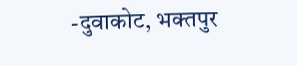-दुवाकोट, भक्तपुर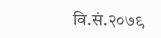वि.सं.२०७९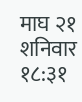माघ २१ शनिवार १८:३१